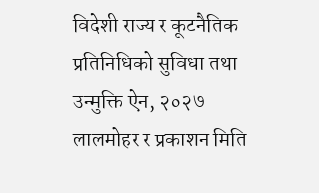विदेशी राज्य र कूटनैतिक प्रतिनिधिको सुविधा तथा उन्मुक्ति ऐन, २०२७ लालमोहर र प्रकाशन मिति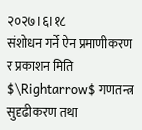२०२७।६।१८
संशोधन गर्ने ऐन प्रमाणीकरण र प्रकाशन मिति $\Rightarrow$ गणतन्त्र सुदृढीकरण तथा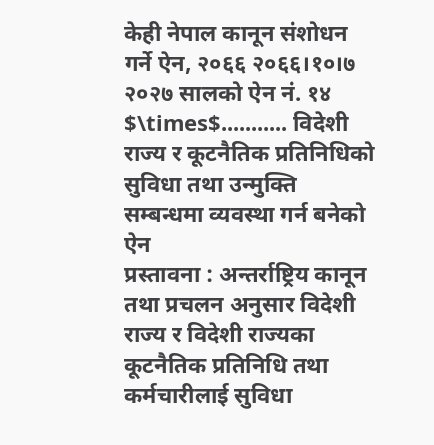केही नेपाल कानून संशोधन गर्ने ऐन, २०६६ २०६६।१०।७
२०२७ सालको ऐन नं. १४ $\times$........... विदेशी राज्य र कूटनैतिक प्रतिनिधिको सुविधा तथा उन्मुक्ति सम्बन्धमा व्यवस्था गर्न बनेको ऐन
प्रस्तावना : अन्तर्राष्ट्रिय कानून तथा प्रचलन अनुसार विदेशी राज्य र विदेशी राज्यका कूटनैतिक प्रतिनिधि तथा कर्मचारीलाई सुविधा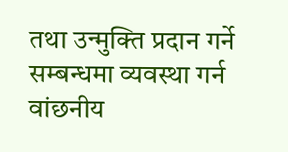तथा उन्मुक्ति प्रदान गर्ने सम्बन्धमा व्यवस्था गर्न वांछनीय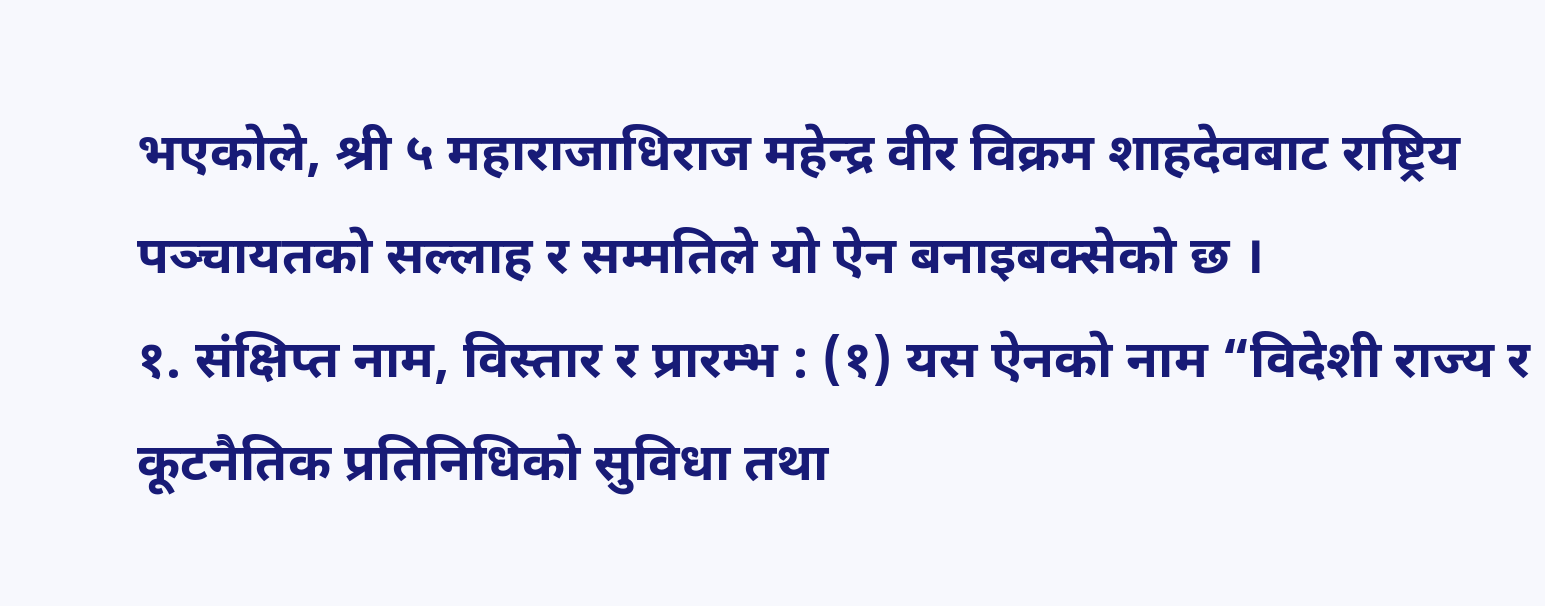भएकोले, श्री ५ महाराजाधिराज महेन्द्र वीर विक्रम शाहदेवबाट राष्ट्रिय पञ्चायतको सल्लाह र सम्मतिले यो ऐन बनाइबक्सेको छ ।
१. संक्षिप्त नाम, विस्तार र प्रारम्भ : (१) यस ऐनको नाम “विदेशी राज्य र कूटनैतिक प्रतिनिधिको सुविधा तथा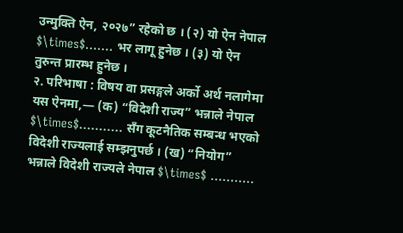उन्मुक्ति ऐन, २०२७” रहेको छ । (२) यो ऐन नेपाल $\times$....... भर लागू हुनेछ । (३) यो ऐन तुरुन्त प्रारम्भ हुनेछ ।
२. परिभाषा : विषय वा प्रसङ्गले अर्को अर्थ नलागेमा यस ऐनमा,— (क) “विदेशी राज्य” भन्नाले नेपाल $\times$........... सँग कूटनैतिक सम्बन्ध भएको विदेशी राज्यलाई सम्झनुपर्छ । (ख) “नियोग” भन्नाले विदेशी राज्यले नेपाल $\times$ ...........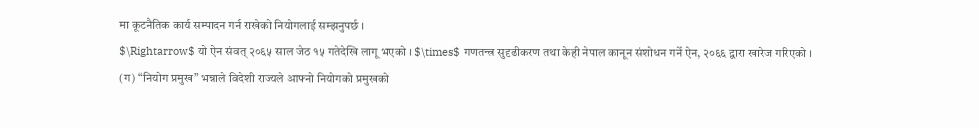मा कूटनैतिक कार्य सम्पादन गर्न राखेको नियोगलाई सम्झनुपर्छ ।
$\Rightarrow$ यो ऐन संवत् २०६५ साल जेठ १५ गतेदेखि लागू भएको । $\times$ गणतन्त्र सुदृढीकरण तथा केही नेपाल कानून संशोधन गर्ने ऐन, २०६६ द्वारा खारेज गरिएको ।
(ग) “नियोग प्रमुख” भन्नाले विदेशी राज्यले आफ्नो नियोगको प्रमुखको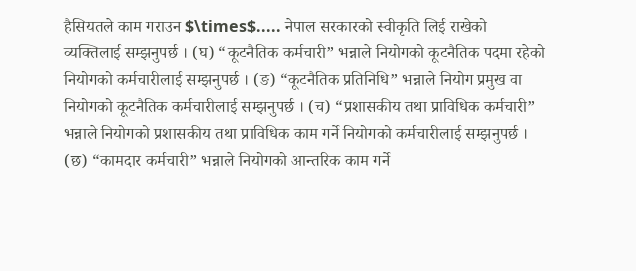हैसियतले काम गराउन $\times$..... नेपाल सरकारको स्वीकृति लिई राखेको व्यक्तिलाई सम्झनुपर्छ । (घ) “कूटनैतिक कर्मचारी” भन्नाले नियोगको कूटनैतिक पदमा रहेको नियोगको कर्मचारीलाई सम्झनुपर्छ । (ङ) “कूटनैतिक प्रतिनिधि” भन्नाले नियोग प्रमुख वा नियोगको कूटनैतिक कर्मचारीलाई सम्झनुपर्छ । (च) “प्रशासकीय तथा प्राविधिक कर्मचारी” भन्नाले नियोगको प्रशासकीय तथा प्राविधिक काम गर्ने नियोगको कर्मचारीलाई सम्झनुपर्छ । (छ) “कामदार कर्मचारी” भन्नाले नियोगको आन्तरिक काम गर्ने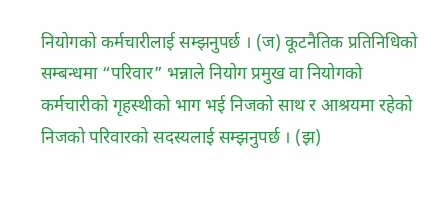नियोगको कर्मचारीलाई सम्झनुपर्छ । (ज) कूटनैतिक प्रतिनिधिको सम्बन्धमा “परिवार” भन्नाले नियोग प्रमुख वा नियोगको कर्मचारीको गृहस्थीको भाग भई निजको साथ र आश्रयमा रहेको निजको परिवारको सदस्यलाई सम्झनुपर्छ । (झ)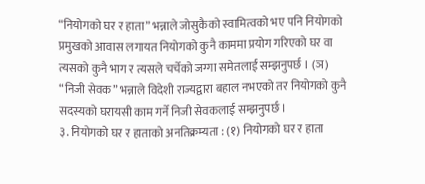“नियोगको घर र हाता” भन्नाले जोसुकैको स्वामित्वको भए पनि नियोगको प्रमुखको आवास लगायत नियोगको कुनै काममा प्रयोग गरिएको घर वा त्यसको कुनै भाग र त्यसले चर्चेको जग्गा समेतलाई सम्झनुपर्छ । (ञ) “निजी सेवक” भन्नाले विदेशी राज्यद्वारा बहाल नभएको तर नियोगको कुनै सदस्यको घरायसी काम गर्ने निजी सेवकलाई सम्झनुपर्छ ।
३. नियोगको घर र हाताको अनतिक्रम्यता : (१) नियोगको घर र हाता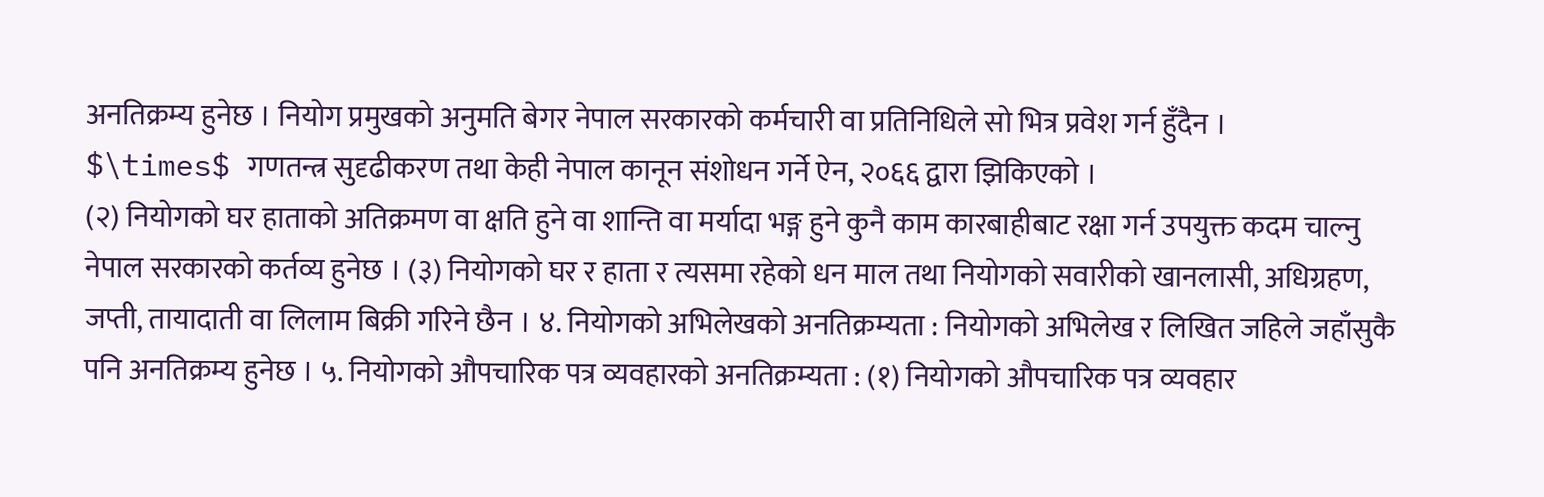अनतिक्रम्य हुनेछ । नियोग प्रमुखको अनुमति बेगर नेपाल सरकारको कर्मचारी वा प्रतिनिधिले सो भित्र प्रवेश गर्न हुँदैन ।
$\times$ गणतन्त्र सुदृढीकरण तथा केही नेपाल कानून संशोधन गर्ने ऐन, २०६६ द्वारा झिकिएको ।
(२) नियोगको घर हाताको अतिक्रमण वा क्षति हुने वा शान्ति वा मर्यादा भङ्ग हुने कुनै काम कारबाहीबाट रक्षा गर्न उपयुक्त कदम चाल्नु नेपाल सरकारको कर्तव्य हुनेछ । (३) नियोगको घर र हाता र त्यसमा रहेको धन माल तथा नियोगको सवारीको खानलासी, अधिग्रहण, जप्ती, तायादाती वा लिलाम बिक्री गरिने छैन । ४. नियोगको अभिलेखको अनतिक्रम्यता : नियोगको अभिलेख र लिखित जहिले जहाँसुकै पनि अनतिक्रम्य हुनेछ । ५. नियोगको औपचारिक पत्र व्यवहारको अनतिक्रम्यता : (१) नियोगको औपचारिक पत्र व्यवहार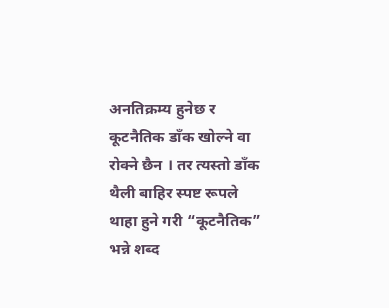अनतिक्रम्य हुनेछ र कूटनैतिक डाँक खोल्ने वा रोक्ने छैन । तर त्यस्तो डाँक थैली बाहिर स्पष्ट रूपले थाहा हुने गरी “कूटनैतिक” भन्ने शब्द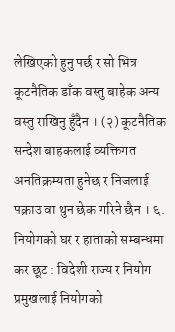लेखिएको हुनु पर्छ र सो भित्र कूटनैतिक डाँक वस्तु बाहेक अन्य वस्तु राखिनु हुँदैन । (२) कूटनैतिक सन्देश बाहकलाई व्यक्तिगत अनतिक्रम्यता हुनेछ र निजलाई पक्राउ वा थुन छेक गरिने छैन । ६. नियोगको घर र हाताको सम्बन्धमा कर छूट : विदेशी राज्य र नियोग प्रमुखलाई नियोगको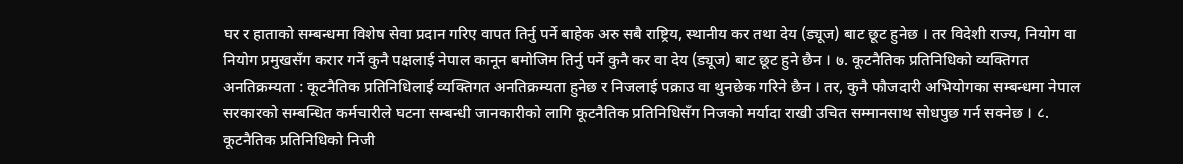घर र हाताको सम्बन्धमा विशेष सेवा प्रदान गरिए वापत तिर्नु पर्ने बाहेक अरु सबै राष्ट्रिय, स्थानीय कर तथा देय (ड्यूज) बाट छूट हुनेछ । तर विदेशी राज्य, नियोग वा नियोग प्रमुखसँग करार गर्ने कुनै पक्षलाई नेपाल कानून बमोजिम तिर्नु पर्ने कुनै कर वा देय (ड्यूज) बाट छूट हुने छैन । ७. कूटनैतिक प्रतिनिधिको व्यक्तिगत अनतिक्रम्यता : कूटनैतिक प्रतिनिधिलाई व्यक्तिगत अनतिक्रम्यता हुनेछ र निजलाई पक्राउ वा थुनछेक गरिने छैन । तर, कुनै फौजदारी अभियोगका सम्बन्धमा नेपाल सरकारको सम्बन्धित कर्मचारीले घटना सम्बन्धी जानकारीको लागि कूटनैतिक प्रतिनिधिसँग निजको मर्यादा राखी उचित सम्मानसाथ सोधपुछ गर्न सक्नेछ । ८. कूटनैतिक प्रतिनिधिको निजी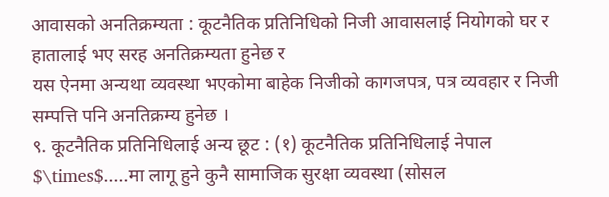आवासको अनतिक्रम्यता : कूटनैतिक प्रतिनिधिको निजी आवासलाई नियोगको घर र हातालाई भए सरह अनतिक्रम्यता हुनेछ र
यस ऐनमा अन्यथा व्यवस्था भएकोमा बाहेक निजीको कागजपत्र, पत्र व्यवहार र निजी सम्पत्ति पनि अनतिक्रम्य हुनेछ ।
९. कूटनैतिक प्रतिनिधिलाई अन्य छूट : (१) कूटनैतिक प्रतिनिधिलाई नेपाल $\times$.....मा लागू हुने कुनै सामाजिक सुरक्षा व्यवस्था (सोसल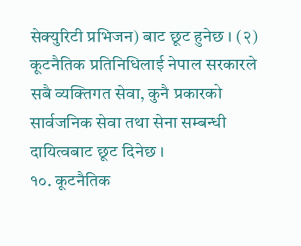सेक्युरिटी प्रभिजन) बाट छूट हुनेछ । (२) कूटनैतिक प्रतिनिधिलाई नेपाल सरकारले सबै व्यक्तिगत सेवा, कुनै प्रकारको सार्वजनिक सेवा तथा सेना सम्बन्धी दायित्वबाट छूट दिनेछ ।
१०. कूटनैतिक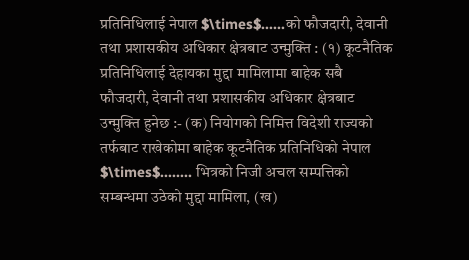प्रतिनिधिलाई नेपाल $\times$......को फौजदारी, देवानी तथा प्रशासकीय अधिकार क्षेत्रबाट उन्मुक्ति : (१) कूटनैतिक प्रतिनिधिलाई देहायका मुद्दा मामिलामा बाहेक सबै फौजदारी, देवानी तथा प्रशासकीय अधिकार क्षेत्रबाट उन्मुक्ति हुनेछ :- (क) नियोगको निमित्त विदेशी राज्यको तर्फबाट राखेकोमा बाहेक कूटनैतिक प्रतिनिधिको नेपाल $\times$........ भित्रको निजी अचल सम्पत्तिको सम्बन्धमा उठेको मुद्दा मामिला, (ख)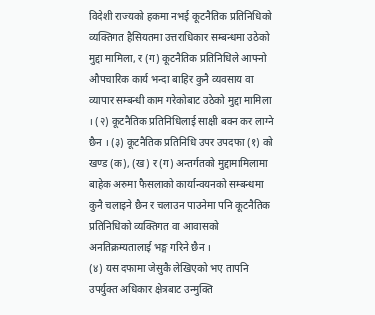विदेशी राज्यको हकमा नभई कूटनैतिक प्रतिनिधिको व्यक्तिगत हैसियतमा उत्तराधिकार सम्बन्धमा उठेको मुद्दा मामिला, र (ग) कूटनैतिक प्रतिनिधिले आफ्नो औपचारिक कार्य भन्दा बाहिर कुनै व्यवसाय वा व्यापार सम्बन्धी काम गरेकोबाट उठेको मुद्दा मामिला । (२) कूटनैतिक प्रतिनिधिलाई साक्षी बक्न कर लाग्ने छैन । (३) कूटनैतिक प्रतिनिधि उपर उपदफा (१) को खण्ड (क), (ख) र (ग) अन्तर्गतको मुद्दामामिलामा बाहेक अरुमा फैसलाको कार्यान्वयनको सम्बन्धमा कुनै चलाइने छैन र चलाउन पाउनेमा पनि कूटनैतिक प्रतिनिधिको व्यक्तिगत वा आवासको अनतिक्रम्यतालाई भङ्ग गरिने छैन ।
(४) यस दफामा जेसुकै लेखिएको भए तापनि उपर्युक्त अधिकार क्षेत्रबाट उन्मुक्ति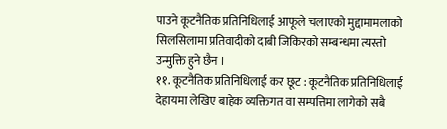पाउने कूटनैतिक प्रतिनिधिलाई आफूले चलाएको मुद्दामामलाको सिलसिलामा प्रतिवादीको दाबी जिकिरको सम्बन्धमा त्यस्तो उन्मुक्ति हुने छैन ।
११. कूटनैतिक प्रतिनिधिलाई कर छूट : कूटनैतिक प्रतिनिधिलाई देहायमा लेखिए बाहेक व्यक्तिगत वा सम्पत्तिमा लागेको सबै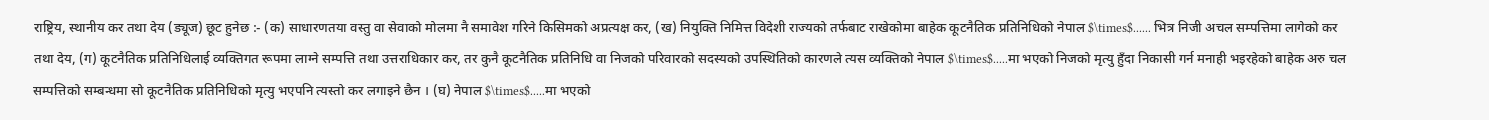राष्ट्रिय, स्थानीय कर तथा देय (ड्यूज) छूट हुनेछ :- (क) साधारणतया वस्तु वा सेवाको मोलमा नै समावेश गरिने किसिमको अप्रत्यक्ष कर, (ख) नियुक्ति निमित्त विदेशी राज्यको तर्फबाट राखेकोमा बाहेक कूटनैतिक प्रतिनिधिको नेपाल $\times$...... भित्र निजी अचल सम्पत्तिमा लागेको कर तथा देय, (ग) कूटनैतिक प्रतिनिधिलाई व्यक्तिगत रूपमा लाग्ने सम्पत्ति तथा उत्तराधिकार कर, तर कुनै कूटनैतिक प्रतिनिधि वा निजको परिवारको सदस्यको उपस्थितिको कारणले त्यस व्यक्तिको नेपाल $\times$.....मा भएको निजको मृत्यु हुँदा निकासी गर्न मनाही भइरहेको बाहेक अरु चल सम्पत्तिको सम्बन्धमा सो कूटनैतिक प्रतिनिधिको मृत्यु भएपनि त्यस्तो कर लगाइने छैन । (घ) नेपाल $\times$.....मा भएको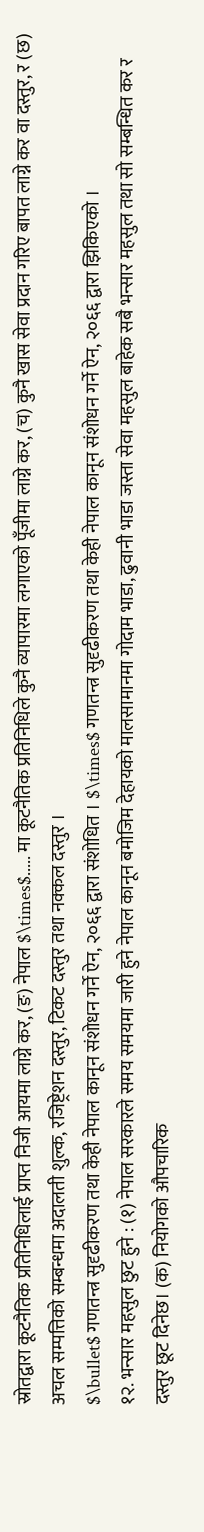स्रोतद्वारा कूटनैतिक प्रतिनिधिलाई प्राप्त निजी आयमा लाग्ने कर, (ङ) नेपाल $\times$..... मा कूटनैतिक प्रतिनिधिले कुनै व्यापारमा लगाएको पूँजीमा लाग्ने कर, (च) कुनै खास सेवा प्रदान गरिए बापत लाग्ने कर वा दस्तुर, र (छ) अचल सम्पत्तिको सम्बन्धमा अदालती शुल्क, रजिष्ट्रेशन दस्तुर, टिकट दस्तुर तथा नक्कल दस्तुर ।
$\bullet$ गणतन्त्र सुदृढीकरण तथा केही नेपाल कानून संशोधन गर्ने ऐन, २०६६ द्वारा संशोधित । $\times$ गणतन्त्र सुदृढीकरण तथा केही नेपाल कानून संशोधन गर्ने ऐन, २०६६ द्वारा झिकिएको ।
१२. भन्सार महसुल छुट हुने : (१) नेपाल सरकारले समय समयमा जारी हुने नेपाल कानून बमोजिम देहायको मालसामानमा गोदाम भाडा, ढुवानी भाडा जस्ता सेवा महसुल बाहेक सबै भन्सार महसुल तथा सो सम्बन्धित कर र दस्तुर छूट दिनेछ। (क) नियोगको औपचारिक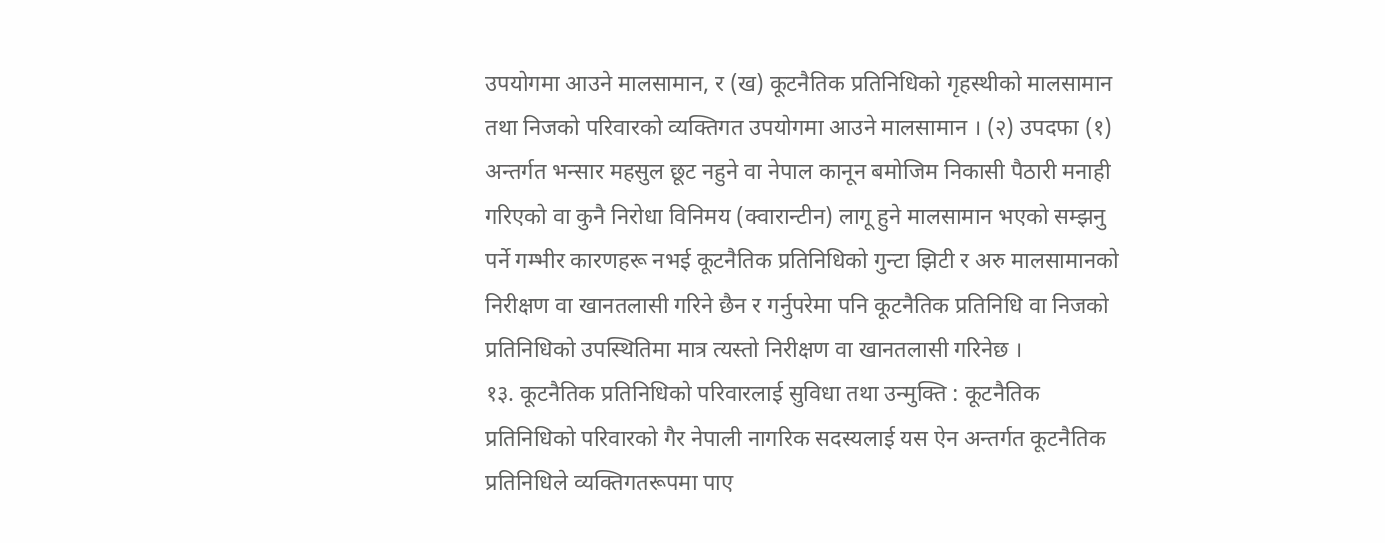उपयोगमा आउने मालसामान, र (ख) कूटनैतिक प्रतिनिधिको गृहस्थीको मालसामान तथा निजको परिवारको व्यक्तिगत उपयोगमा आउने मालसामान । (२) उपदफा (१) अन्तर्गत भन्सार महसुल छूट नहुने वा नेपाल कानून बमोजिम निकासी पैठारी मनाही गरिएको वा कुनै निरोधा विनिमय (क्वारान्टीन) लागू हुने मालसामान भएको सम्झनु पर्ने गम्भीर कारणहरू नभई कूटनैतिक प्रतिनिधिको गुन्टा झिटी र अरु मालसामानको निरीक्षण वा खानतलासी गरिने छैन र गर्नुपरेमा पनि कूटनैतिक प्रतिनिधि वा निजको प्रतिनिधिको उपस्थितिमा मात्र त्यस्तो निरीक्षण वा खानतलासी गरिनेछ ।
१३. कूटनैतिक प्रतिनिधिको परिवारलाई सुविधा तथा उन्मुक्ति : कूटनैतिक प्रतिनिधिको परिवारको गैर नेपाली नागरिक सदस्यलाई यस ऐन अन्तर्गत कूटनैतिक प्रतिनिधिले व्यक्तिगतरूपमा पाए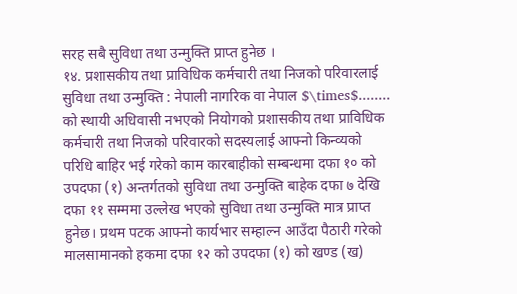सरह सबै सुविधा तथा उन्मुक्ति प्राप्त हुनेछ ।
१४. प्रशासकीय तथा प्राविधिक कर्मचारी तथा निजको परिवारलाई सुविधा तथा उन्मुक्ति : नेपाली नागरिक वा नेपाल $\times$........ को स्थायी अधिवासी नभएको नियोगको प्रशासकीय तथा प्राविधिक कर्मचारी तथा निजको परिवारको सदस्यलाई आफ्नो किन्व्यको परिधि बाहिर भई गरेको काम कारबाहीको सम्बन्धमा दफा १० को उपदफा (१) अन्तर्गतको सुविधा तथा उन्मुक्ति बाहेक दफा ७ देखि दफा ११ सम्ममा उल्लेख भएको सुविधा तथा उन्मुक्ति मात्र प्राप्त हुनेछ। प्रथम पटक आफ्नो कार्यभार सम्हाल्न आउँदा पैठारी गरेको मालसामानको हकमा दफा १२ को उपदफा (१) को खण्ड (ख)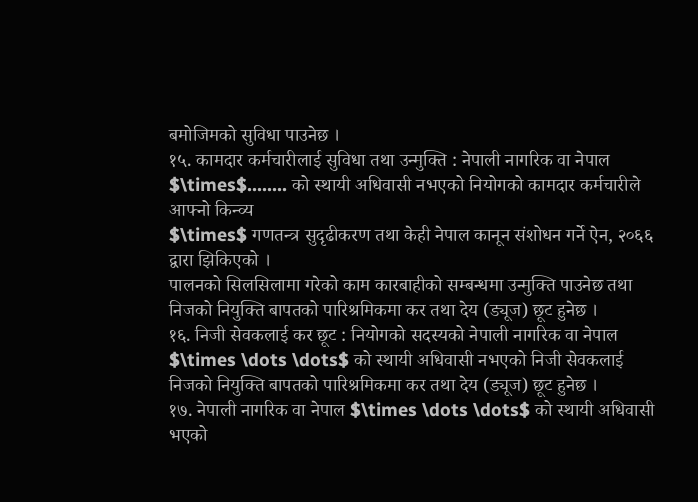बमोजिमको सुविधा पाउनेछ ।
१५. कामदार कर्मचारीलाई सुविधा तथा उन्मुक्ति : नेपाली नागरिक वा नेपाल $\times$........ को स्थायी अधिवासी नभएको नियोगको कामदार कर्मचारीले आफ्नो किन्व्य
$\times$ गणतन्त्र सुदृढीकरण तथा केही नेपाल कानून संशोधन गर्ने ऐन, २०६६ द्वारा झिकिएको ।
पालनको सिलसिलामा गरेको काम कारबाहीको सम्बन्धमा उन्मुक्ति पाउनेछ तथा निजको नियुक्ति बापतको पारिश्रमिकमा कर तथा देय (ड्यूज) छूट हुनेछ ।
१६. निजी सेवकलाई कर छूट : नियोगको सदस्यको नेपाली नागरिक वा नेपाल $\times \dots \dots$ को स्थायी अधिवासी नभएको निजी सेवकलाई निजको नियुक्ति बापतको पारिश्रमिकमा कर तथा देय (ड्यूज) छूट हुनेछ ।
१७. नेपाली नागरिक वा नेपाल $\times \dots \dots$ को स्थायी अधिवासी भएको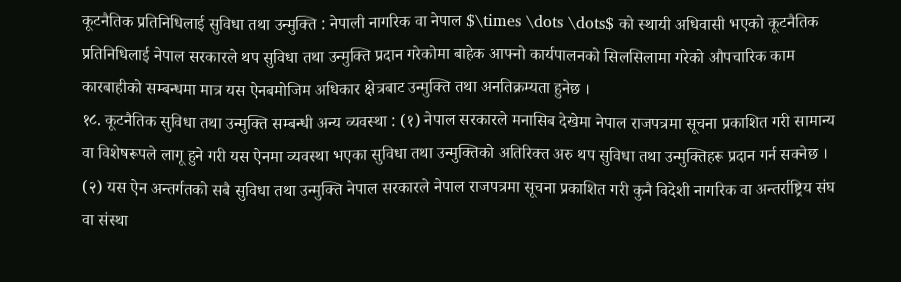कूटनैतिक प्रतिनिधिलाई सुविधा तथा उन्मुक्ति : नेपाली नागरिक वा नेपाल $\times \dots \dots$ को स्थायी अधिवासी भएको कूटनैतिक प्रतिनिधिलाई नेपाल सरकारले थप सुविधा तथा उन्मुक्ति प्रदान गरेकोमा बाहेक आफ्नो कार्यपालनको सिलसिलामा गरेको औपचारिक काम कारबाहीको सम्बन्धमा मात्र यस ऐनबमोजिम अधिकार क्षेत्रबाट उन्मुक्ति तथा अनतिक्रम्यता हुनेछ ।
१८. कूटनैतिक सुविधा तथा उन्मुक्ति सम्बन्धी अन्य व्यवस्था : (१) नेपाल सरकारले मनासिब देखेमा नेपाल राजपत्रमा सूचना प्रकाशित गरी सामान्य वा विशेषरूपले लागू हुने गरी यस ऐनमा व्यवस्था भएका सुविधा तथा उन्मुक्तिको अतिरिक्त अरु थप सुविधा तथा उन्मुक्तिहरू प्रदान गर्न सक्नेछ । (२) यस ऐन अन्तर्गतको सबै सुविधा तथा उन्मुक्ति नेपाल सरकारले नेपाल राजपत्रमा सूचना प्रकाशित गरी कुनै विदेशी नागरिक वा अन्तर्राष्ट्रिय संघ वा संस्था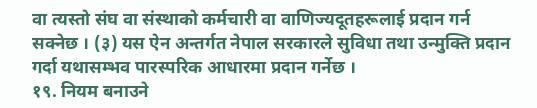वा त्यस्तो संघ वा संस्थाको कर्मचारी वा वाणिज्यदूतहरूलाई प्रदान गर्न सक्नेछ । (३) यस ऐन अन्तर्गत नेपाल सरकारले सुविधा तथा उन्मुक्ति प्रदान गर्दा यथासम्भव पारस्परिक आधारमा प्रदान गर्नेछ ।
१९. नियम बनाउने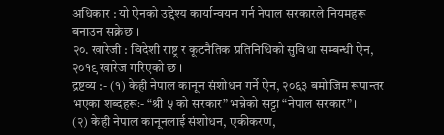अधिकार : यो ऐनको उद्देश्य कार्यान्वयन गर्न नेपाल सरकारले नियमहरू बनाउन सक्नेछ ।
२०. खारेजी : विदेशी राष्ट्र र कूटनैतिक प्रतिनिधिको सुविधा सम्बन्धी ऐन, २०१९ खारेज गरिएको छ ।
द्रष्टव्य :- (१) केही नेपाल कानून संशोधन गर्ने ऐन, २०६३ बमोजिम रूपान्तर भएका शब्दहरूः- “श्री ५ को सरकार” भन्नेको सट्टा “नेपाल सरकार” ।
(२) केही नेपाल कानूनलाई संशोधन, एकीकरण,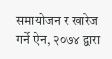समायोजन र खारेज गर्ने ऐन, २०७४ द्वारा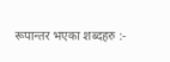रूपान्तर भएका शब्दहरु :-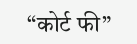“कोर्ट फी”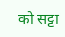को सट्टा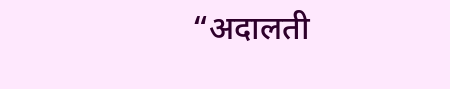“अदालती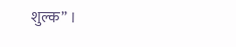शुल्क” ।